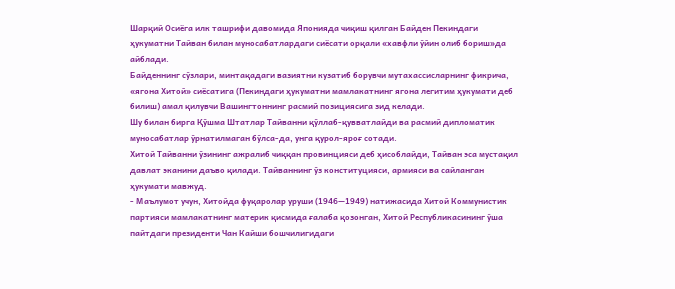Шарқий Осиёга илк ташрифи давомида Японияда чиқиш қилган Байден Пекиндаги ҳукуматни Тайван билан муносабатлардаги сиёсати орқали «хавфли ўйин олиб бориш»да айблади.
Байденнинг сўзлари, минтақадаги вазиятни кузатиб борувчи мутахассисларнинг фикрича, «ягона Хитой» сиёсатига (Пекиндаги ҳукуматни мамлакатнинг ягона легитим ҳукумати деб билиш) амал қилувчи Вашингтоннинг расмий позициясига зид келади.
Шу билан бирга Қўшма Штатлар Тайванни қўллаб-қувватлайди ва расмий дипломатик муносабатлар ўрнатилмаган бўлса-да, унга қурол-яроғ сотади.
Хитой Тайванни ўзининг ажралиб чиққан провинцияси деб ҳисоблайди, Тайван эса мустақил давлат эканини даъво қилади. Тайваннинг ўз конституцияси, армияси ва сайланган ҳукумати мавжуд.
- Маълумот учун, Хитойда фуқаролар уруши (1946—1949) натижасида Хитой Коммунистик партияси мамлакатнинг материк қисмида ғалаба қозонган, Хитой Республикасининг ўша пайтдаги президенти Чан Кайши бошчилигидаги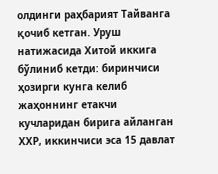олдинги раҳбарият Тайванга қочиб кетган. Уруш натижасида Хитой иккига бўлиниб кетди: биринчиси ҳозирги кунга келиб жаҳоннинг етакчи кучларидан бирига айланган ХХР, иккинчиси эса 15 давлат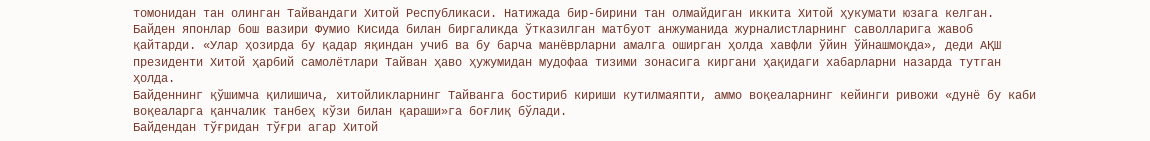томонидан тан олинган Тайвандаги Хитой Республикаси. Натижада бир-бирини тан олмайдиган иккита Хитой ҳукумати юзага келган.
Байден японлар бош вазири Фумио Кисида билан биргаликда ўтказилган матбуот анжуманида журналистларнинг саволларига жавоб қайтарди. «Улар ҳозирда бу қадар яқиндан учиб ва бу барча манёврларни амалга оширган ҳолда хавфли ўйин ўйнашмоқда», деди АҚШ президенти Хитой ҳарбий самолётлари Тайван ҳаво ҳужумидан мудофаа тизими зонасига киргани ҳақидаги хабарларни назарда тутган ҳолда.
Байденнинг қўшимча қилишича, хитойликларнинг Тайванга бостириб кириши кутилмаяпти, аммо воқеаларнинг кейинги ривожи «дунё бу каби воқеаларга қанчалик танбеҳ кўзи билан қараши»га боғлиқ бўлади.
Байдендан тўғридан тўғри агар Хитой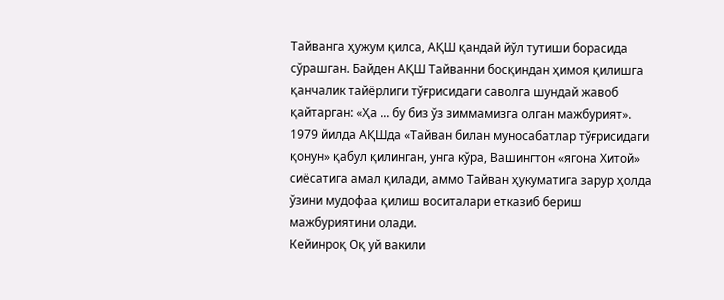Тайванга ҳужум қилса, АҚШ қандай йўл тутиши борасида сўрашган. Байден АҚШ Тайванни босқиндан ҳимоя қилишга қанчалик тайёрлиги тўғрисидаги саволга шундай жавоб қайтарган: «Ҳа ... бу биз ўз зиммамизга олган мажбурият».
1979 йилда АҚШда «Тайван билан муносабатлар тўғрисидаги қонун» қабул қилинган, унга кўра, Вашингтон «ягона Хитой» сиёсатига амал қилади, аммо Тайван ҳукуматига зарур ҳолда ўзини мудофаа қилиш воситалари етказиб бериш мажбуриятини олади.
Кейинроқ Оқ уй вакили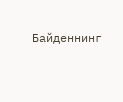Байденнинг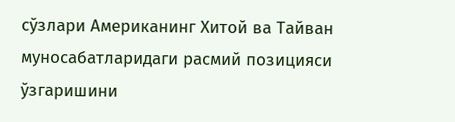сўзлари Американинг Хитой ва Тайван муносабатларидаги расмий позицияси ўзгаришини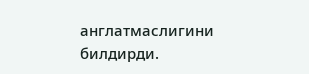англатмаслигини билдирди.